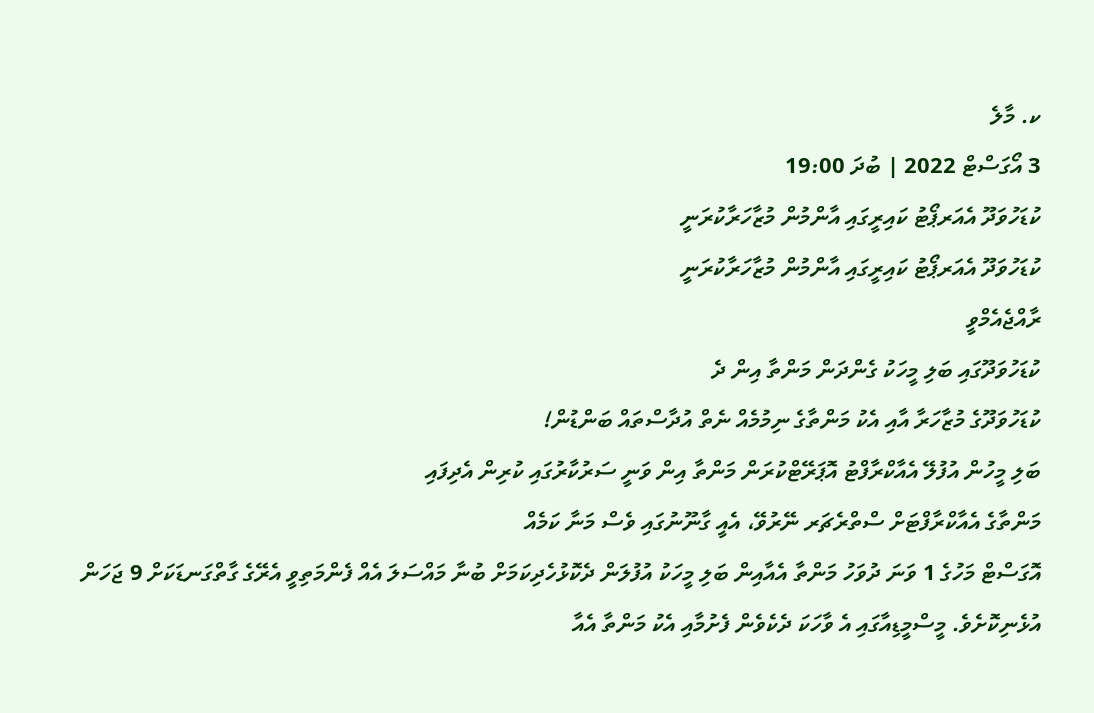ކ. މާލެ
3 އޯގަސްޓް 2022 | ބުދަ 19:00
ކުޑަހުވަދޫ އެއަރޕޯޓު ކައިރީގައި އާންމުން މުޒާހަރާކުރަނީ
ކުޑަހުވަދޫ އެއަރޕޯޓު ކައިރީގައި އާންމުން މުޒާހަރާކުރަނީ
ރާއްޖެއެމްވީ
ކުޑަހުވަދޫގައި ބަލި މީހަކު ގެންދަން މަންތާ އިން ދެ
ކުޑަހުވަދޫގެ މުޒާހަރާ އާއި އެކު މަންތާގެ ނިމުމެއް ނެތް އުދާސްތައް ބަންޑުން!
ބަލި މީހުން އުފުލޭ އެއާކްރާފްޓު އޮޕަރޭޓްކުރަން މަންތާ އިން ވަނީ ސަރުކާރުގައި ކުރިން އެދިފައި
މަންތާގެ އެއާކްރާފްޓަށް ސްތްރެޗަރ ނޭރުވޭ، އެއީ ގާނޫނުގައި ވެސް މަނާ ކަމެއް
އޮގަސްޓް މަހުގެ 1 ވަނަ ދުވަހު މަންތާ އެއާއިން ބަލި މީހަކު އުފުލަން ދެކޮޅުހެދިކަމަށް ބުނާ މައްސަލަ އެއް ފެންމަތިވީ އެރޭގެ ގާތްގަނޑަކަށް 9 ޖަހަން އުޅެނިކޮށެވެ. މީސްމީޑިއާގައި އެ ވާހަކަ ދެކެވެން ފެށުމާއި އެކު މަންތާ އެއާ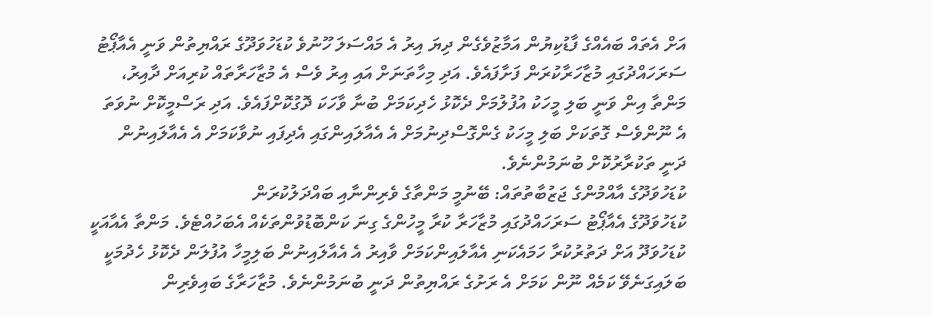އަށް އެތައް ބައެއްގެ ފާޑުކިޔުން އަމާޒުވެގެން ދިޔަ އިރު އެ މައްސަލަ ހޫނުވެ ކުޑަހުވަދޫގެ ރައްޔިތުން ވަނީ އެއާޕޯޓު ސަރަހައްދުގައި މުޒާހަރާކުރަން ފަށާފައެވެ. އަދި މިހާތަނަށް އައި އިރު ވެސް އެ މުޒާހަރާތައް ކުރިއަށް ދާއިރު، މަންތާ އިން ވަނީ ބަލި މީހަކު އުފުލުމަށް ދެކޮޅު ހެދިކަމަށް ބުނާ ވާހަކަ ދޮގުކޮށްފައެވެ. އަދި ރަސްމީކޮށް ނުވަތަ އެ ނޫންވެސް ގޮތަކަށް ބަލި މީހަކު ގެންގޮސްދިނުމަށް އެ އެއާލައިންގައި އެދިފައި ނުވާކަމަށް އެ އެއާލައިނުން ދަނީ ތަކުރާރުކޮށް ބުނަމުންނެވެ.
ކުޑަހުވަދޫގެ އާއްމުންގެ ޖަޒުބާތުތައް: ބޭނުމީ މަންތާގެ ވެރިންނާއި ބައްދަލުކުރަން
ކުޑަހުވަދޫގެ އެއާޕޯޓު ސަރަހައްދުގައި މުޒާހަރާ ކުރާ މީހުންގެ ގިނަ ކަންބޮޑުވުންތަކެއް އެބަހުއްޓެވެ. މަންތާ އެއާއަކީ ކުޑަހުވަދޫ އަށް ދަތުރުކުރާ ހަމައެކަނި އެއާލައިންކަމަށް ވާއިރު އެ އެއާލައިނުން ބަލިމީހާ އުފުލަން ދެކޮޅު ހެދުމަކީ ބަލައިގަނެވޭ ކަމެއް ނޫން ކަމަށް އެ ރަށުގެ ރައްޔިތުން ދަނީ ބުނަމުންނެވެ. މުޒާހަރާގެ ބައިވެރިން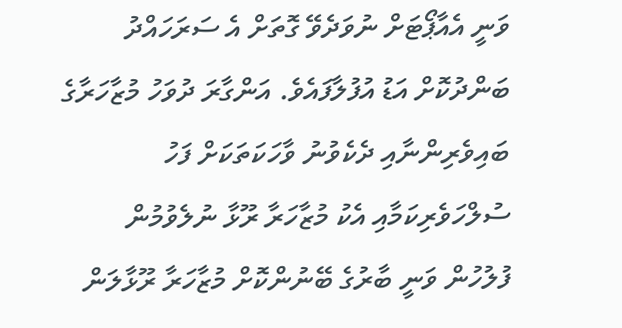ވަނީ އެއާޕޯޓަށް ނުވަދެވޭ ގޮތަށް އެ ސަރަހައްދު ބަންދުކޮށް އަޑު އުފުލާފައެވެ. އަންގާރަ ދުވަހު މުޒާހަރާގެ ބައިވެރިންނާއި ދެކެވުނު ވާހަކަތަކަށް ފަހު ސުލްހަވެރިކަމާއި އެކު މުޒާހަރާ ރޫޅާ ނުލެވުމުން ފުލުހުން ވަނީ ބާރުގެ ބޭނުންކޮށް މުޒާހަރާ ރޫޅާލަން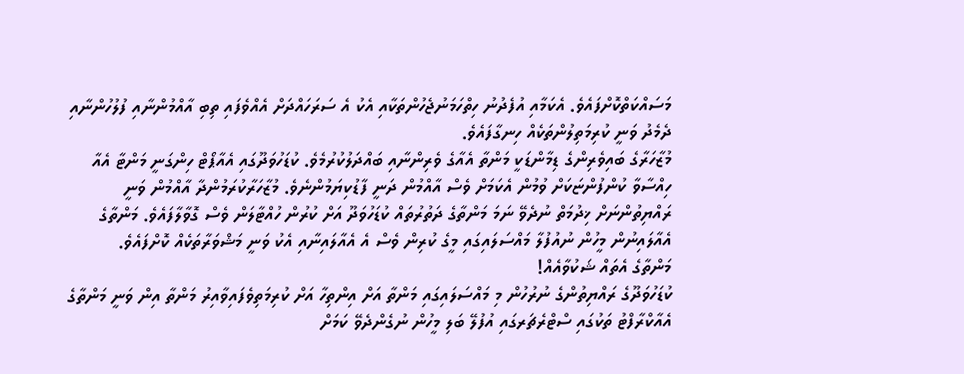މަސައްކަތްކޮށްފައެވެ. އެކަމާއި އުފެދުނު ހިތްހަމަނުޖެހުންތަކާއި އެކު އެ ސަރަހައްދަށް އެއްވެފައި ތިބި އާއްމުންނާއި ފުލުހުންނާއި ދެމެދު ވަނީ ކުރިމަތިލުންތަކެއް ހިނގާފައެވެ.
މުޒާހަރާގެ ބައިވެރިންގެ ޑިމާންޑަކީ މަންތާ އެއާގެ ވެރިންނާއި ބައްދަލުކުރުމެވެ. ކުޑަހުވަދޫގައި އެއާޕޯޓް ހިންގަނީ މަންޓާ އެއާ ހިއްސާވާ ކުންފުންޏަކަށް ވުމުން އެކަމަށް ވެސް އާއްމުން ދަނީ ފާޑުކިޔަމުންނެވެ. މުޒާހަރާކުރަމުންދާ އާއްމުން ވަނީ ރައްޔިތުންނަށް ޚިދުމަތް ނުދެވޭ ނަމަ މަންތާގެ ދަތުރުތައް ކުޑަހުވަދޫ އަށް ކުރުން ހުއްޓާލަން ވެސް ގޮވާލާފައެވެ. މަންތާގެ އެއާލައިނުން މީހުން ނުއުފުލާ މައްސަލައިގައި މީގެ ކުރިން ވެސް އެ އެއާލައިނާއި އެކު ވަނީ މަޝްވަރާތަކެއް ކޮށްފައެވެ.
މަންތާގެ އެތައް ޝަކުވާއެއް!
ކުޑަހުވަދޫގެ ރައްޔިތުންގެ ނުރުހުން މި މައްސަލައިގައި މަންތާ އަށް އިންތިހާ އަށް ކުރިމަތިވެފައިވާއިރު މަންތާ އިން ވަނީ މަންތާގެ އެއާކްރާފްޓު ތަކުގައި ސްޓްރެޗަރގައި އުފުލޭ ބަލި މީހުން ނުގެންދެވޭ ކަމަށް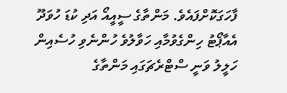ފާހަގަކޮށްފައެވެ. މަންތާގެ ސީއީއޯ އަދި ކުޑަ ހުވަދޫ އެއާޕޯޓު ހިންގެވުމާއި ހަވާލުވެ ހުންނެވި ހުސެއިން ހަލީލު ވަނީ ސްޓްރެޗަގައި މަންތާގެ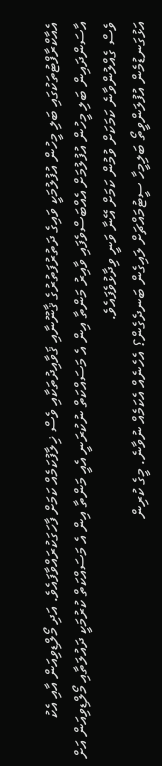އެއާކްރާފްޓުތަކުގައި ބަލި މީހުން އުފުލުމަކީ ވައިގެ ދަތުރުފަތުރުގެ ޤާނޫނާއި ޤަވާއިދުތަކާއި ވެސް ޚިލާފުކަމެއް ކަމަށް ފާހަގަކުރައްވާފައެވެ. އަދި މޯލްޑިވިއަން އާއި އެކު އާސަންދައިން ބަލި މީހުން އުފުލުމަށް އެއްބަސްވެފައި ވާއިރު މަންތާ އިން އެ މަސައްކަތް ނުކުރަނީ އެއީ މަންތާ އިން އެ މަސައްކަތް ކުރުމަކީ ދައުލަތާއި މޯލްޑިވިއަން އަށް ވެސް ގެއްލުންވާނެ ކަމަކަށް ވުމުން ކަމަށް އޭނާ ވަނީ ވިދާޅުވެފައެވެ.
އަޅުގަނޑުމެން އުފުލަންވީތޯ ބަލިމީހާ ސީޓުމައްޗަށް ލައިގެން ބަނދެގެން؟ އެހެނެއް އެކަމެއް ނުވާނެ. މީގެ ކުރިން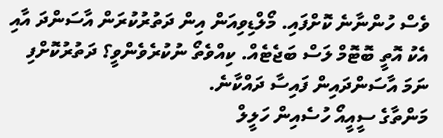ވެސް ހުންނާނެ ކޮށްފައި. މޯލްޑިވިއަން އިން ދަތުރުކުރަން އާސަންދަ އާއި އެކު އޮތީ ބޮޓޮމް ލަސް ބަޖެޓެއް. ކިއްވެތޯ ނުކުރެވެންވީ؟ ދަތުރުކޮށްފި ނަމަ އާސަންދައިން ފައިސާ ދައްކާނެ.
މަންތާގެ ސީއީއޯ ހުސެއިން ހަލީލް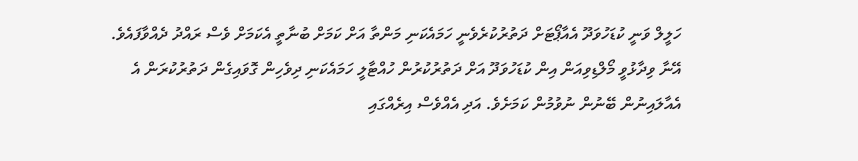ހަލީލް ވަނީ ކުޑަހުވަދޫ އެއާޕޯޓަށް ދަތުރުކުރެވެނީ ހަމައެކަނި މަންތާ އަށް ކަމަށް ބުނާތީ އެކަމަށް ވެސް ރައްދު ދެއްވާފައެވެ. އޭނާ ވިދާޅުވީ މޯލްޑިވިއަން އިން ކުޑަހުވަދޫ އަށް ދަތުރުކުރުން ހުއްޓާލީ ހަމައެކަނި ދިވެހިން ގޮވައިގެން ދަތުރުކުރަން އެ އެއާލައިނުން ބޭނުން ނުވުމުން ކަމަށެވެ. އަދި އެއްވެސް އިރެއްގައި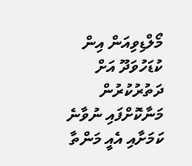މޯލްޑިވިއަން އިން ކުޑަހުވަދޫ އަށް ދަތުރުކުރުން މަނާކޮށްފައި ނުވާނެ ކަމަށާއި އެއީ މަންތާ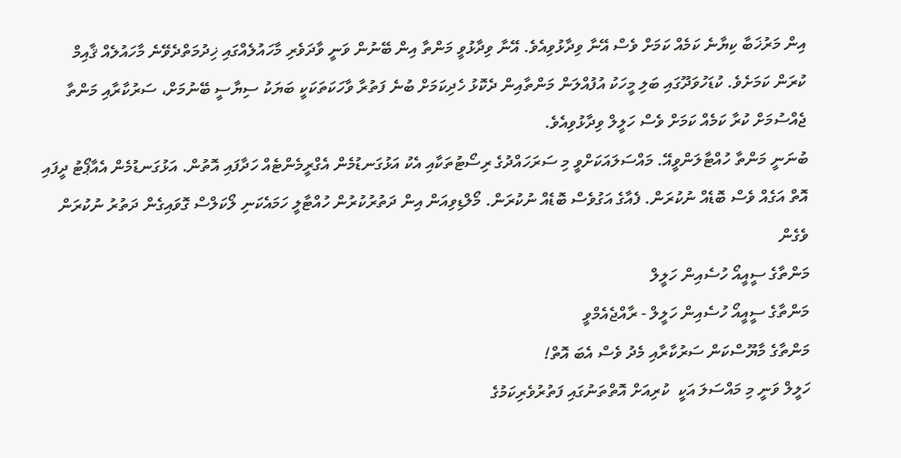އިން މަރުޚަބާ ކިޔާނެ ކަމެއް ކަމަށް ވެސް އޭނާ ވިދާޅުވިއެވެ. އޭނާ ވިދާޅުވީ މަންތާ އިން ބޭނުން ވަނީ ވާދަވެރި މާހައުލެއްގައި ޚިދުމަތްދެވޭނެ މާހައުލެއް ޤާއިމް ކުރަން ކަމަށެވެ. ކުޑަހުވަދޫގައި ބަލި މީހަކު އުފުއްލަން މަންތާއިން ދެކޮޅު ހެދިކަމަށް ބުނެ ފަތުރާ ވާހަކަތަކަކީ ބަޔަކު ސިޔާސީ ބޭނުމަށް، ސަރުކާރާއި މަންތާ ޖެއްސުމަށް ކުރާ ކަމެއް ކަމަށް ވެސް ހަލީލް ވިދާޅުވިއެވެ.
ބުނަނީ މަންތާ ހުއްޓާލަންވީއޭ. މައްސަލައަކަށްވީ މި ސަރަހައްދުގެ ރިސޯޓުތަކާއި އެކު އަޅުގަނޑުމެން އެގްރީމެންޓެއް ހަދާފައި އޮތުން. އަޅުގަނޑުމެން އެއާޕޯޓު ދީފައި އޮތް އަގެއް ވެސް ބޮޑެއް ނުކުރަން. ފެއާގެ އަގުވެސް ބޮޑެއް ނުކުރަން. މޯލްޑިވިއަން އިން ދަތުރުކުރުން ހުއްޓާލީ ހަމައެކަނި ލޯކަލްސް ގޮވައިގެން ދަތުރު ނުކުރަން ވެގެން
މަންތާގެ ސީއީއޯ ހުސެއިން ހަލީލް
މަންތާގެ ސީއީއޯ ހުސެއިން ހަލީލް - ރާއްޖެއެމްވީ
މަންތާގެ މާޔޫސްކަން ސަރުކާރާއި މެދު ވެސް އެބަ އޮތް!
ހަލީލް ވަނީ މި މައްސަލަ އަކީ  ކުރިއަށް އޮތްތަނުގައި ފަތުރުވެރިކަމުގެ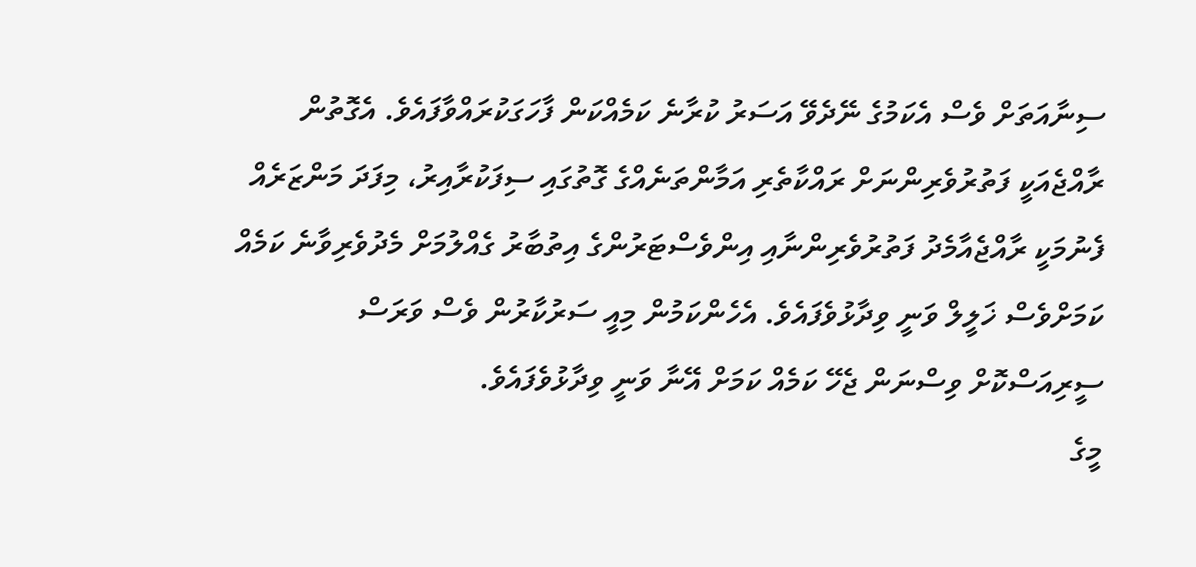ސިނާއަތަށް ވެސް އެކަމުގެ ނޭދެވޭ އަސަރު ކުރާނެ ކަމެއްކަން ފާހަގަކުރައްވާފައެވެ. އެގޮތުން ރާއްޖެއަކީ ފަތުރުވެރިންނަށް ރައްކާތެރި އަމާންތަނެއްގެ ގޮތުގައި ސިފަކުރާއިރު، މިފަދަ މަންޒަރެއް ފެނުމަކީ ރާއްޖެއާމެދު ފަތުރުވެރިންނާއި އިންވެސްޓަރުންގެ އިތުބާރު ގެއްލުމަށް މެދުވެރިވާނެ ކަމެއް ކަމަށްވެސް ޚަލީލް ވަނީ ވިދާޅުވެފައެވެ. އެހެންކަމުން މިއީ ސަރުކާރުން ވެސް ވަރަސް ސީރިއަސްކޮށް ވިސްނަން ޖެހޭ ކަމެއް ކަމަށް އޭނާ ވަނީ ވިދާޅުވެފައެވެ.
މީގެ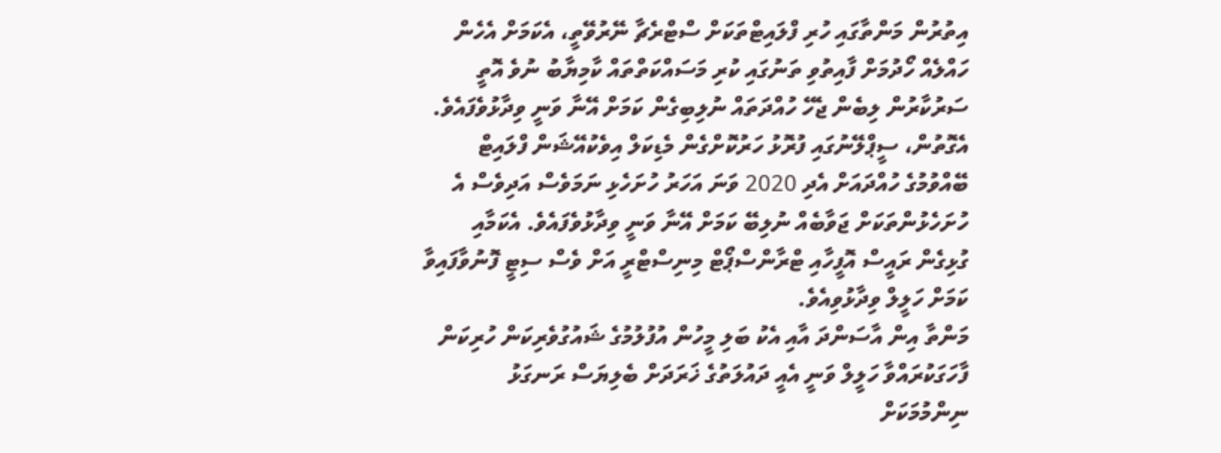އިތުރުން މަންތާގައި ހުރި ފްލައިޓްތަކަށް ސްޓްރެޗާ ނޭރުވޭތީ، އެކަމަށް އެހެން ހައްލެއް ހޯދުމަށް ފާއިތުވި ތަނުގައި ކުރި މަސައްކަތްތައް ކާމިޔާބު ނުވެ އޮތީ ސަރުކާރުން ލިބެން ޖެހޭ ހުއްދަތައް ނުލިބިގެން ކަމަށް އޭނާ ވަނީ ވިދާޅުވެފައެވެ.  އެގޮތުން، ސީޕްލޭނުގައި ފުރޮޅު ހަރުކޮށްގެން މެޑިކަލް އިވެކުއޭޝަން ފްލައިޓް ބޭއްވުމުގެ ހުއްދައަށް އެދި 2020 ވަނަ އަހަރު ހުށަހެޅި ނަމަވެސް އަދިވެސް އެ ހުށަހެޅުންތަކަށް ޖަވާބެއް ނުލިބޭ ކަމަށް އޭނާ ވަނީ ވިދާޅުވެފައެވެ. އެކަމާއި ގުޅިގެން ރައީސް އޮފީހާއި ޓްރާންސްޕޯޓް މިނިސްޓްރީ އަށް ވެސް ސިޓީ ފޮނުވާފައިވާ ކަމަށް ހަލީލް ވިދާޅުވިއެވެ.
މަންތާ އިން އާސަންދަ އާއި އެކު ބަލި މީހުން އުފުލުމުގެ ޝައުގުވެރިކަން ހުރިކަން ފާހަގަކުރައްވާ ހަލީލް ވަނީ އެއީ ދައުލަތުގެ ޚަރަދަށް ބެލިޔަސް ރަނގަޅު ނިންމުމަކަށް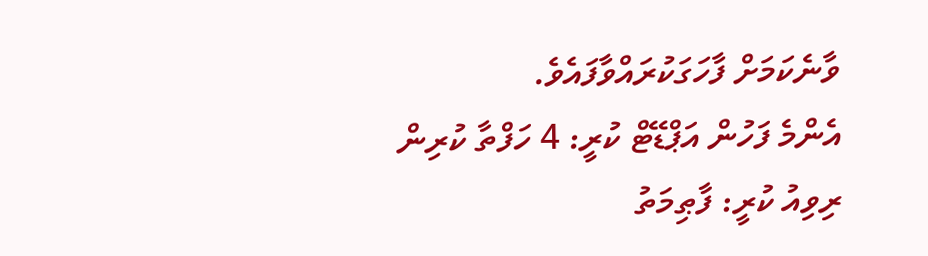ވާނެކަމަށް ފާހަގަކުރައްވާފައެވެ.
އެންމެ ފަހުން އަޕްޑޭޓް ކުރީ: 4 ހަފްތާ ކުރިން
ރިވިއު ކުރީ: ފާޠިމަތު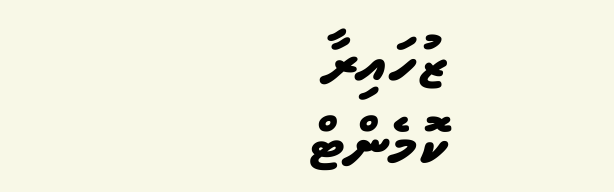ޒުހައިރާ
ކޮމެންޓް